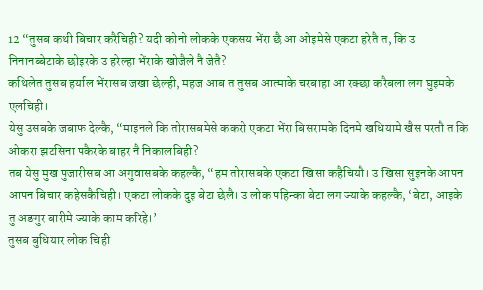12 “तुसब कथी बिचार करैचिही? यदी कोनो लोकके एकसय भेंरा छै आ ओइमेसे एकटा हरेतै त, कि उ निनानब्बेटाके छोइरके उ हरेल्हा भेंराके खोजैले नै जेतै?
कथिलेत तुसब हर्याल भेंरासब जखा छेल्ही, महज आब त तुसब आत्माके चरबाहा आ रक्छा करैबला लग घुइमके एलचिही।
येसु उसबके जबाफ देल्कै, “माइनले कि तोरासबमेसे ककरो एकटा भेंरा बिसरामके दिनमे खधियामे खैस परतौ त कि ओकरा झटसिना पकैरके बाहर नै निकालबिही?
तब येसु मुख पुजारीसब आ अगुवासबके कहल्कै, “हम तोरासबके एकटा खिसा कहैचियौ। उ खिसा सुइनके आपन आपन बिचार कहेसकैचिही। एकटा लोकके दुइ बेटा छेलै। उ लोक पहिन्का बेटा लग ज्याके कहल्कै, ‘बेटा, आइके तु अङगुर बारीमे ज्याके काम करिहे।’
तुसब बुधियार लोक चिही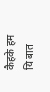कैहके हम यि बात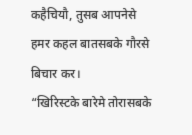कहैचियौ, तुसब आपनेसे हमर कहल बातसबके गौरसे बिचार कर।
“खिरिस्टके बारेमे तोरासबके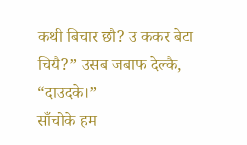कथी बिचार छौ? उ ककर बेटा चियै?” उसब जबाफ देल्कै, “दाउदके।”
साँचोके हम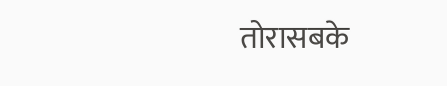तोरासबके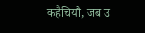कहैचियौ, जब उ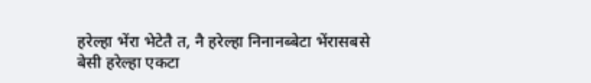हरेल्हा भेंरा भेटेतै त, नै हरेल्हा निनानब्बेटा भेंरासबसे बेसी हरेल्हा एकटा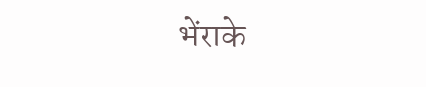भेंराके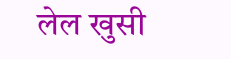लेल खुसी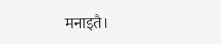मनाइतै।